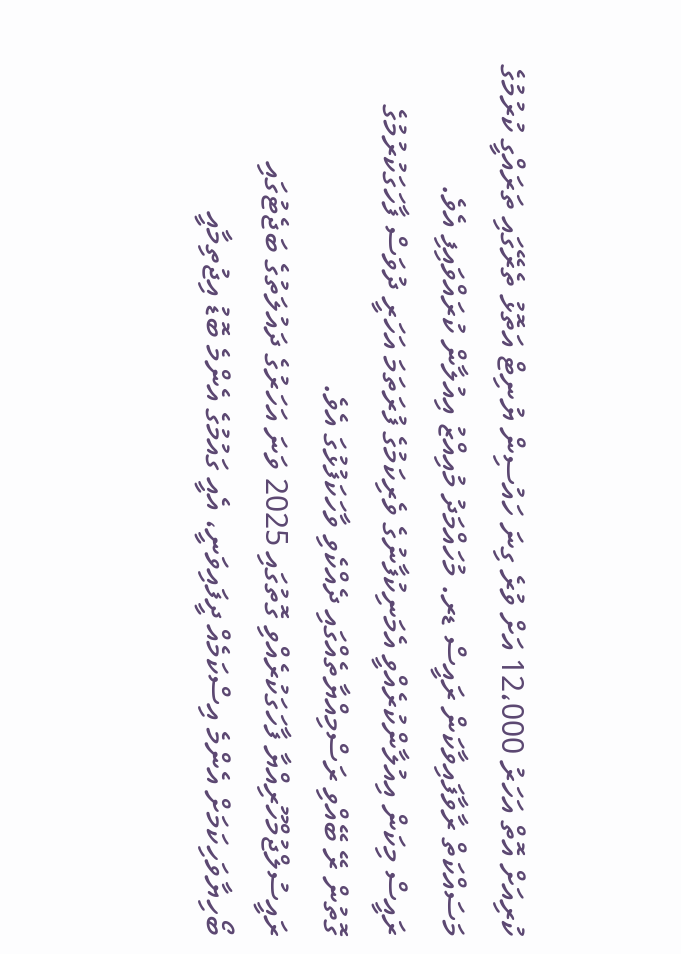ކުރިއަށް އޮތް އަހަރު 12،000 އަށް ވުރެ ގިނަ ހައުސިން ޔުނިޓް އަތޮޅު ތެރޭގައި ތަރައްގީ ކުރުމުގެ މަސައްކަތް ރާވާފައިވާކަން ރައީސް ޑރ. މުހައްމަދު މުއިއްޒު އިއުލާން ކުރައްވައިފި އެވެ.
ރައީސް މިކަން އިއުލާންކުރެއްވީ އެމަނިކުފާނުގެ ވެރިކަމުގެ ފުރަތަމަ އަހަރީ ދުވަސް ފާހަގަކުރުމުގެ ގޮތުން ރޭ ބޭއްވި ރަސްމިއްޔާތެއްގައި ދެއްކެވި ވާހަކަފުޅުގަ އެވެ.
ރައީސުލްޖުމްހޫރިއްޔާ ފާހަގަކުރެއްވި ގޮތުގައި 2025 ވަނަ އަހަރުގެ ދައުލަތުގެ ބަޖެޓުގައި ބޯހިޔާވަހިކަމަށް އެންމެ އިސްކަމެއް ދީފައިވަނީ، އެއީ ގައުމުގެ އެންމެ ބޮޑު އިޖުތިމާއީ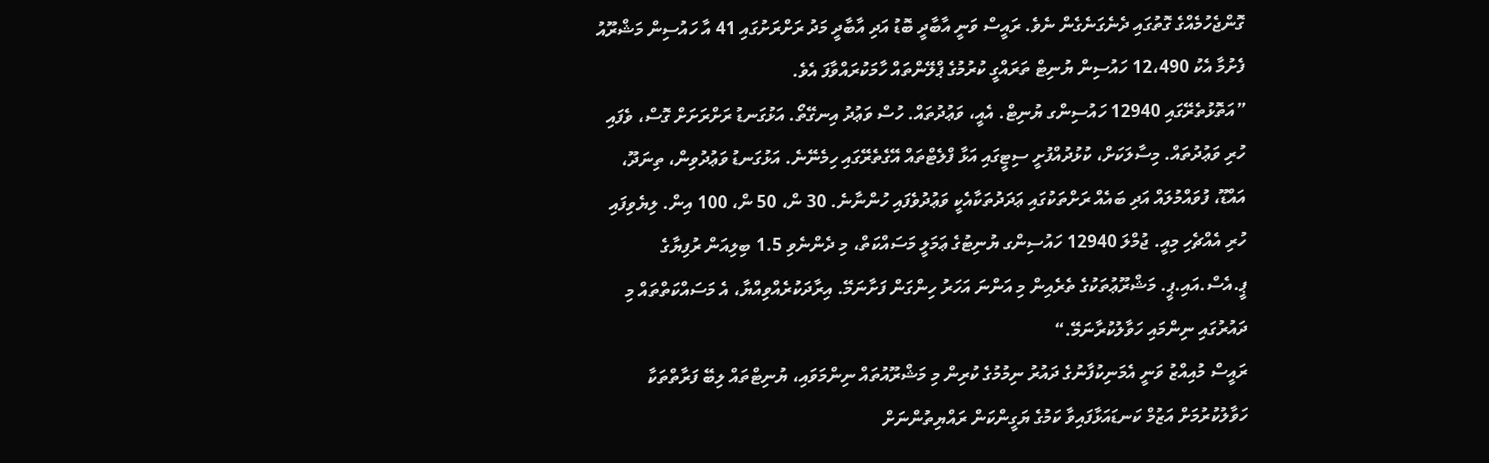ގޮންޖެހުމެއްގެ ގޮތުގައި ދެނެގަނެގެން ނެވެ. ރައީސް ވަނީ އާބާދީ ބޮޑު އަދި އާބާދީ މަދު ރަށްރަށުގައި 41 އާ ހައުސިން މަޝްރޫއު ފެށުމާ އެކު 12،490 ހައުސިން ޔުނިޓް ތަރައްގީ ކުރުމުގެ ޕްލޭންތައް ހާމަކުރައްވާފަ އެވެ.
”އަތޮޅުތެރޭގައި 12940 ހައުސިންގ ޔުނިޓް. އެއީ، ވަޢުދުތައް. ހުސް ވަޢުދު އިނގޭތޯ. އަޅުގަނޑު ރަށްރަށަށް ގޮސް، ވެފައި ހުރި ވަޢުދުތައް. މިސާލަކަށް، ކުޅުދުއްފުށީ ސިޓީގައި އަޅާ ފްލެޓްތައް އޭގެތެރޭގައި ހިމެނޭނެ. އަޅުގަނޑު ވަޢުދުވިން، ތިނަދޫ، އައްޑޫ، ފުވައްމުލައް އަދި ބައެއް ރަށްތަކުގައި ޢަދަދުތަކާއެކީ ވަޢުދުވެފައި ހުންނާނެ. 30 ން، 50 ން، 100 އިން. ލިޔެވިފައި ހުރި އެއްޗެހި މިއީ. ޖުމްލަ 12940 ހައުސިންގ ޔުނިޓުގެ ޢަމަލީ މަސައްކަތް، މި ދެންނެވި 1.5 ބިލިއަން ރުފިޔާގެ ޕީ.އެސް.އައި.ޕީ. މަޝްރޫޢުތަކުގެ ތެރެއިން މި އަންނަ އަހަރު ހިންގަން ފަށާނަމޭ. އިރާދަކުރެއްވިއްޔާ، އެ މަސައްކަތްތައް މި ދައުރުގައި ނިންމައި ހަވާލުކުރާނަމޭ.“
ރައީސް މުއިއްޒު ވަނީ އެމަނިކުފާނުގެ ދައުރު ނިމުމުގެ ކުރިން މި މަޝްރޫއުތައް ނިންމަވައި، ޔުނިޓްތައް ލިބޭ ފަރާތްތަކާ ހަވާލުކުރުމަށް އަޒުމް ކަނޑައަޅާފައިވާ ކަމުގެ ޔަގީންކަން ރައްޔިތުންނަށް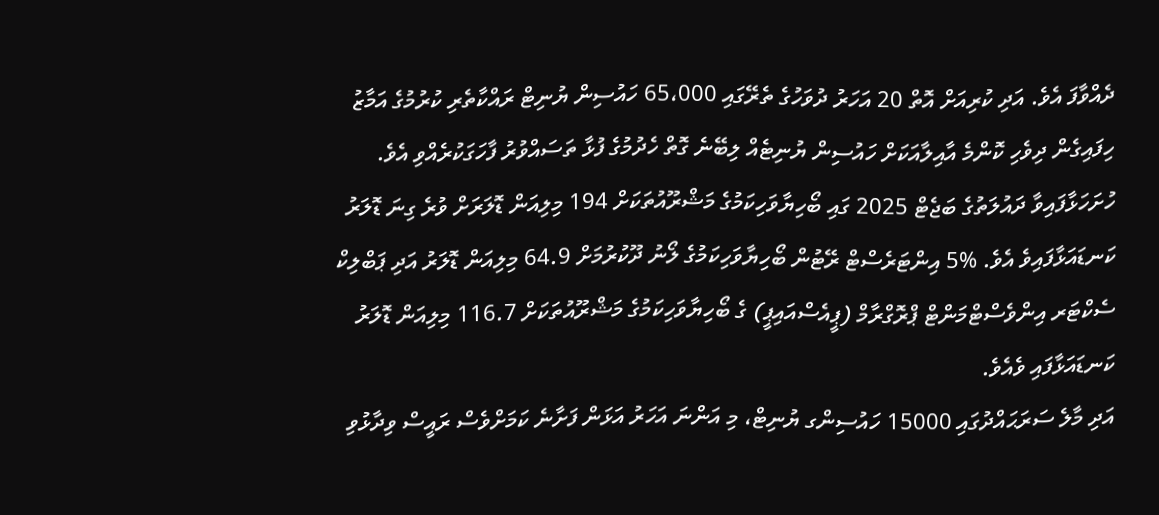ދެއްވާފަ އެވެ. އަދި ކުރިއަށް އޮތް 20 އަހަރު ދުވަހުގެ ތެރޭގައި 65،000 ހައުސިން ޔުނިޓް ރައްކާތެރި ކުރުމުގެ އަމާޒު ހިފައިގެން ދިވެހި ކޮންމެ އާއިލާއަކަށް ހައުސިން ޔުނިޓެއް ލިބޭނެ ގޮތް ހެދުމުގެ ފުޅާ ތަސައްވުރު ފާހަގަކުރެއްވި އެވެ.
ހުށަހަޅާފައިވާ ދައުލަތުގެ ބަޖެޓް 2025 ގައި ބޯހިޔާވަހިކަމުގެ މަޝްރޫއުތަކަށް 194 މިލިއަން ޑޮލަރަށް ވުރެ ގިނަ ޑޮލަރު ކަނޑައަޅާފައިވެ އެވެ. %5 އިންޓަރެސްޓް ރޭޓުން ބޯހިޔާވަހިކަމުގެ ލޯނު ދޫކުރުމަށް 64.9 މިލިއަން ޑޮލަރު އަދި ޕަބްލިކް ސެކްޓަރ އިންވެސްޓްމަންޓް ޕްރޮގްރާމް (ޕީއެސްއައިޕީ) ގެ ބޯހިޔާވަހިކަމުގެ މަޝްރޫއުތަކަށް 116.7 މިލިއަން ޑޮލަރު ކަނޑައަޅާފައި ވެއެވެ.
އަދި މާލެ ސަރަޙައްދުގައި 15000 ހައުސިންގ ޔުނިޓް، މި އަންނަ އަހަރު އަޅަން ފަށާނެ ކަމަށްވެސް ރައީސް ވިދާޅުވި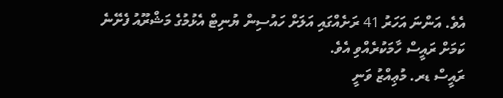އެވެ. އަންނަ އަހަރު 41 ރަށެއްގައި އަލަށް ހައުސިން ޔުނިޓް އެޅުމުގެ މަޝްރޫއު ފެށޭނެ ކަމަށް ރައީސް ހާމަކުރެއްވި އެވެ.
ރައީސް ޑރ. މުޢިއްޒު ވަނީ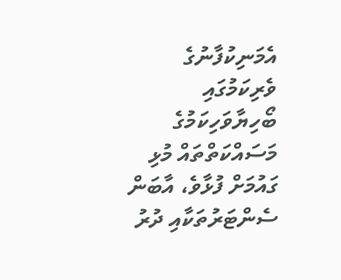އެމަނިކުފާނުގެ ވެރިކަމުގައި ބޯހިޔާވަހިކަމުގެ މަސައްކަތްތައް މުޅި ގައުމަށް ފުޅާވެ، އާބަން ސެންޓަރުތަކާއި ދުރު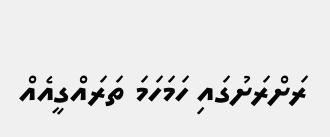ރަށްރަށުގައި ހަމަހަމަ ތަރައްގީއެއް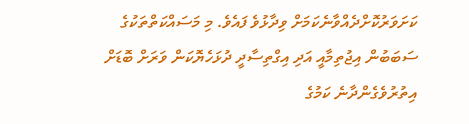ކަށަވަރުކޮށްދެއްވާނެކަމަށް ވިދާޅުވެ ފައެވެ. މި މަސައްކަތްތަކުގެ ސަބަބުން އިޖުތިމާއީ އަދި އިގްތިސާދީ ދުޅަހެޔޮކަން ވަރަށް ބޮޑަށް އިތުރުވެގެންދާނެ ކަމުގެ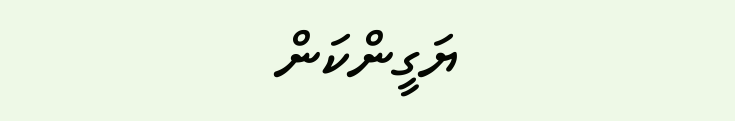ޔަގީންކަން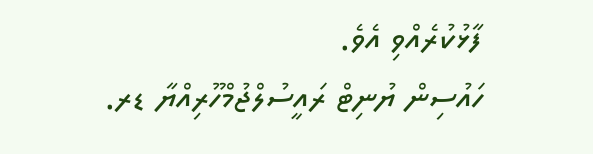ފާޅުކުރެއްވި އެވެ.
ހައުސިން ޔުނިޓް ރައީސުލްޖުމްހޫރިއްޔާ ޑރ.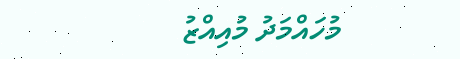މުހައްމަދު މުއިއްޒު